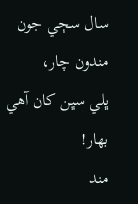سال سڄي جون مندون چار،
ڀلي سڀن کان آهي بهار!
مند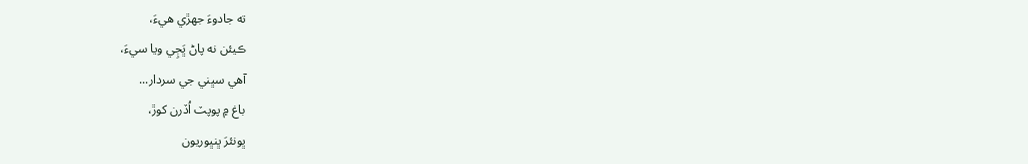ته جادوءَ جهڙي هيءَ،
ڪيئن نه پاڻ ڀَڄِي ويا سيءَ،
آهي سڀني جي سردار...
باغ ۾ پوپٽ اُڏرن کوڙ،
ڀونئرَ ڀنڀوريون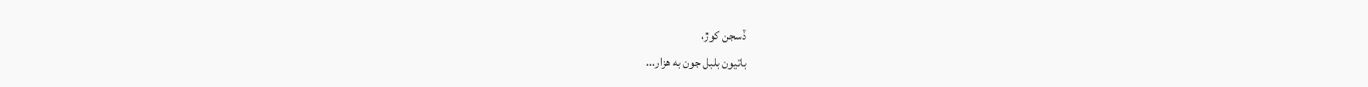ڏسجن کوڙ،
باتيون بلبل جون به هزار...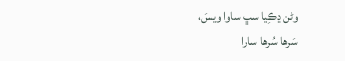وڻن ڍڪِيا سڀ ساوا ويسَ،
سَرها سُرها سارا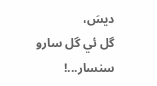ديسَ،
گل ئي گل سارو سنسار...!